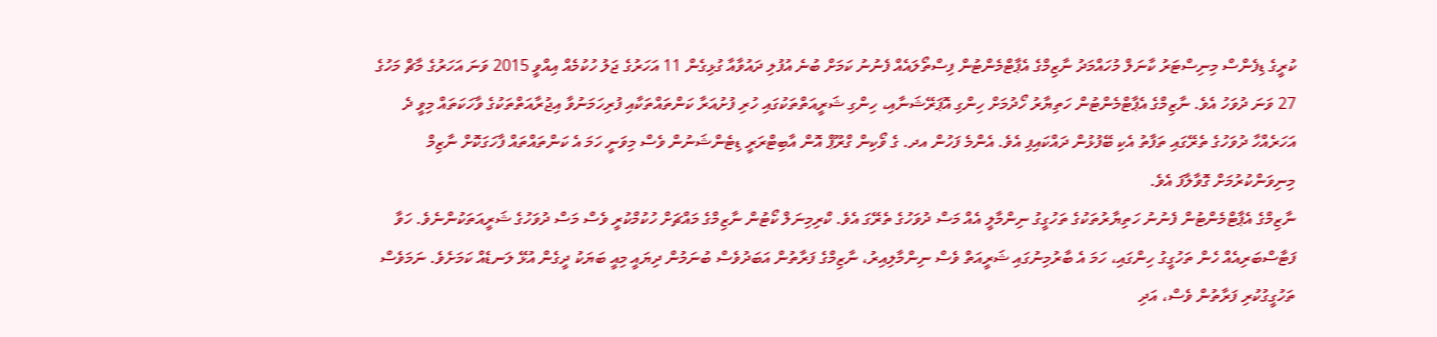ކުރީގެ ޑިފެންސް މިނިސްޓަރު ކާނަލް މުހައްމަދު ނާޒިމްގެ އެޕާޓްމެންޓުން ފިސްތޯލައެއް ފެނުނު ކަމަށް ބުނެ އުފުލި ދައުވާއާ ގުޅިގެން 11 އަހަރުގެ ޖަލު ހުކުމެއް އިއްވީ 2015 ވަނަ އަހަރުގެ މާޗް މަހުގެ 27 ވަނަ ދުވަހު އެވެ. ނާޒިމްގެ އެޕާޓްމެންޓުން ހަތިޔާރު ހޯދުމަށް ހިންގި އޮޕަރޭޝަނާއި، ހިންގި ޝަރީއަތްތަކުގައި ހުރި ފުށުއަރާ ކަންތައްތަކާއި ފުރިހަމަނުވާ އިޖުރާއަތްތަކުގެ ވާހަކަތައް މިވީ ދެ އަހަރެއްހާ ދުވަހުގެ ތެރޭގައި ތަފާތު އެކި ބޭފުޅުން ދައްކައިފި އެވެ. އެންމެ ފަހުން އދ. ގެ ވޯކިން ގްރޫޕް އޮން އާބިޓްރަރީ ޑިޓެންޝަނުން ވެސް މިވަނީ ހަމަ އެ ކަންތައްތައް ފާހަގަކޮށް ނާޒިމް މިނިވަންކުރުމަށް ގޮވާލާފަ އެވެ.
ނާޒިމްގެ އެޕާޓްމެންޓުން ފެނުނު ހަތިޔާރުތަކުގެ ތަހުގީގު ނިންމާލީ އެއް މަސް ދުވަހުގެ ތެރޭގަ އެވެ. ކްރިމިނަލް ކޯޓުން ނާޒިމްގެ މައްޗަށް ހުކުމްކުރީ ވެސް މަސް ދުވަހުގެ ޝަރީއަތަކުންނެވެ. ހަވާ ފަޓާސްބަރިއެއް ހެން ތަހުގީގު ހިންގައި، ހަމަ އެ ބާރުމިނުގައި ޝަރީއަތް ވެސް ނިންމާލިއިރު، ނާޒިމްގެ ފަރާތުން އަބަދުވެސް ބުނަމުން ދިޔައީ މިއީ ބަޔަކު ދީގެން އުޅޭ ލަނޑެއް ކަމަށެވެ. ނަމަވެސް ތަހުގީގުކުރި ފަރާތުން ވެސް، އަދި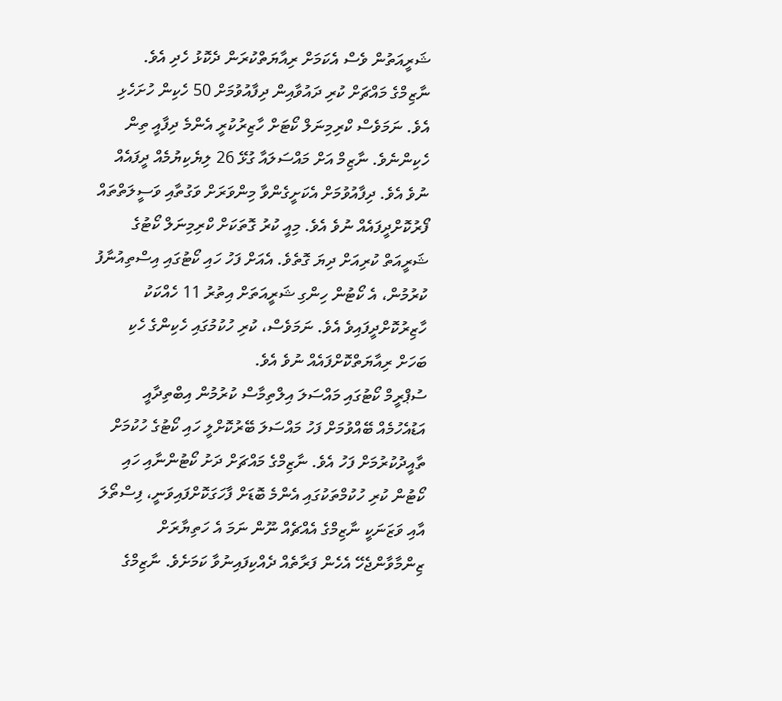ޝަރީއަތުން ވެސް އެކަމަށް ރިއާޔަތްކުރަން ދެކޮޅު ހެދި އެވެ.
ނާޒިމްގެ މައްޗަށް ކުރި ދައުވާއިން ދިފާއުވުމަށް 50 ހެކިން ހުށަހެޅި އެވެ. ނަމަވެސް ކްރިމިނަލް ކޯޓަށް ހާޒިރުކުރީ އެންމެ ދިފާއީ ތިން ހެކިންނެވެ. ނާޒިމް އަށް މައްސަލައާ ގުޅޭ 26 ލިޔެކިޔުމެއް ދީފައެއް ނުވެ އެވެ. ދިފާއުވުމަށް އެކަށީގެންވާ މިންވަރަށް ވަގުތާއި ވަސީލަތްތައް ފޯރުކޮށްދީފައެއް ނުވެ އެވެ. މިއީ ކުރު ގޮތަކަށް ކްރިމިނަލް ކޯޓުގެ ޝަރީއަތް ކުރިއަށް ދިޔަ ގޮތެވެ. އެއަށް ފަހު ހައި ކޯޓުގައި އިސްތިއުނާފު ކުރުމުން، އެ ކޯޓުން ހިންގި ޝަރީއަތަށް އިތުރު 11 ހެއްކަކު ހާޒިރުކޮށްދީފައިވެ އެވެ. ނަމަވެސް، ކުރި ހުކުމުގައި ހެކިންގެ ހެކި ބަހަށް ރިއާޔަތްކޮށްފައެއް ނުވެ އެވެ.
ސުޕްރީމް ކޯޓުގައި މައްސަލަ އިލްތިމާސް ކުރުމުން އިބްތިދާއީ އަޑުއެހުމެއް ބޭއްވުމަށް ފަހު މައްސަލަ ބޭރުކޮށްލީ ހައި ކޯޓުގެ ހުކުމަށް ތާއީދުކުރުމަށް ފަހު އެވެ. ނާޒިމްގެ މައްޗަށް ދަށު ކޯޓުންނާއި ހައި ކޯޓުން ކުރި ހުކުމްތަކުގައި އެންމެ ބޮޑަށް ފާހަގަކޮށްފައިވަނީ، ފިސްތޯލަ އާއި ވަޒަނަކީ ނާޒިމްގެ އެއްޗެއް ނޫން ނަމަ އެ ހަތިޔާރަށް ޒިންމާވާންޖެހޭ އެހެން ފަރާތެއް ދެއްކިފައިނުވާ ކަމަށެވެ. ނާޒިމްގެ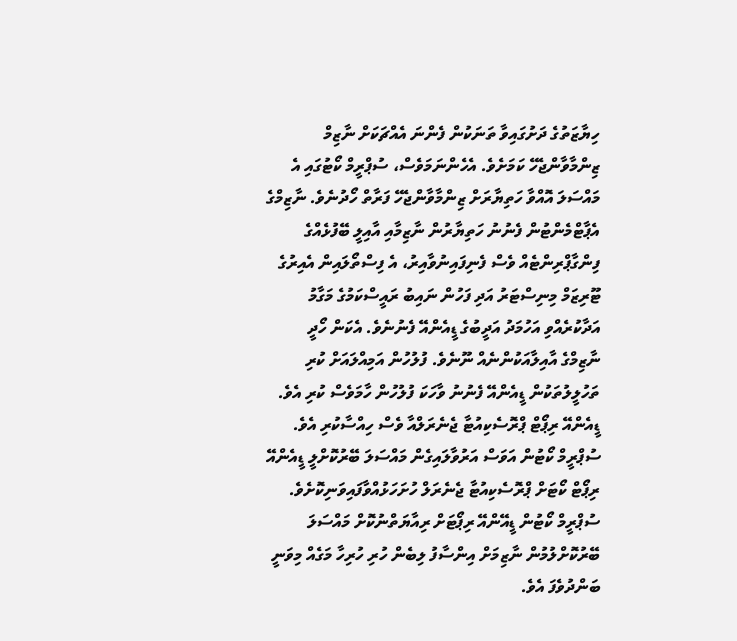ހިޔާޒަތުގެ ދަށުގައިވާ ތަނަކުން ފެންނަ އެއްޗަކަށް ނާޒިމް ޒިންމާވާންޖެހޭ ކަމަށެވެ. އެހެންނަމަވެސް، ސުޕްރީމް ކޯޓުގައި އެ މައްސަލަ އޮއްވާ ހަތިޔާރަށް ޒިންމާވާންޖެހޭ ފަރާތް ހޯދުނެވެ. ނާޒިމްގެ އެޕާޓްމެންޓުން ފެނުނު ހަތިޔާރުން ނާޒިމާއި އާއިލީ ބޭފުޅެއްގެ ފިންގާޕްރިންޓެއް ވެސް ފެނިފައިނުވާއިރު، އެ ފިސްތޯލައިން އެއިރުގެ ޓޫރިޒަމް މިނިސްޓަރު އަދި ފަހުން ނައިބު ރައީސްކަމުގެ މަގާމު އަދާކުރެއްވި އަހުމަދު އަދީބުގެ ޑީއެންއޭ ފެނުނެވެ. އެކަން ހޯދީ ނާޒިމްގެ އާއިލާއަކުންނެއް ނޫނެވެ. ފުލުހުން އަމިއްލައަށް ކުރި ތަހުލީލުތަކުން ޑީއެންއޭ ފެނުނު ވާހަކަ ފުލުހުން ހާމަވެސް ކުރި އެވެ. ޑީއެންއޭ ރިޕޯޓް ޕްރޮސެކިއުޓާ ޖެނެރަލްއާ ވެސް ހިއްސާކުރި އެވެ. ސުޕްރީމް ކޯޓުން އަވަސް އަރުވާލައިގެން މައްސަލަ ބޭރުކޮށްލީ ޑީއެންއޭ ރިޕޯޓް ކޯޓަށް ޕްރޮސެކިއުޓާ ޖެނެރަލް ހުށަހަޅުއްވާފައިވަނިކޮށެވެ.
ސުޕްރީމް ކޯޓުން ޑީއޭންއޭ ރިޕޯޓަށް ރިއާޔަތްނުކޮށް މައްސަލަ ބޭރުކޮށްލުމުން ނާޒިމަށް އިންސާފު ލިބެން ހުރި ހުރިހާ މަގެއް މިވަނީ ބަންދުވެފަ އެވެ.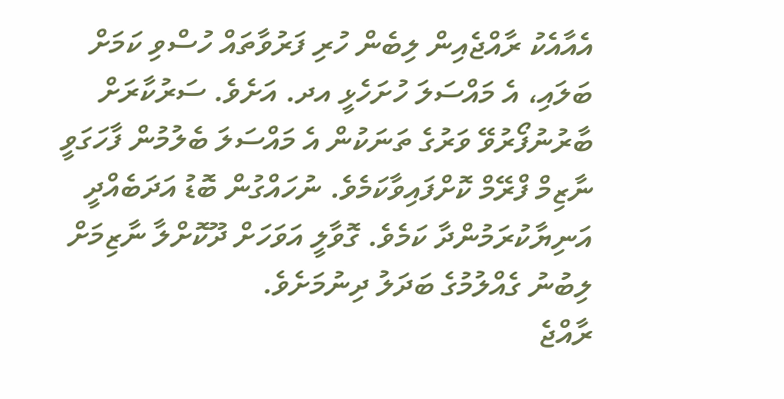އެއާއެކު ރާއްޖެއިން ލިބެން ހުރި ފަރުވާތައް ހުސްވި ކަމަށް ބަލައި، އެ މައްސަލަ ހުށަހެޅީ އދ. އަށެވެ. ސަރުކާރަށް ބާރުނުފޯރުވޭ ވަރުގެ ތަނަކުން އެ މައްސަލަ ބެލުމުން ފާހަގަވީ ނާޒިމް ފްރޭމް ކޮށްފައިވާކަމެވެ. ނުހައްގުން ބޮޑު އަދަބެއްދީ އަނިޔާކުރަމުންދާ ކަމެވެ. ގޮވާލީ އަވަހަށް ދޫކޮށްލާ ނާޒިމަށް ލިބުނު ގެއްލުމުގެ ބަދަލު ދިނުމަށެވެ.
ރާއްޖެ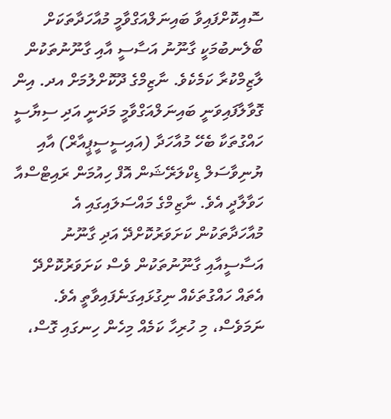ސޮއިކޮށްފައިވާ ބައިނަލްއަގްވާމީ މުއާހަދާތަކަށް ބޯލެނބުމަކީ ގާނޫނު އަސާސީ އާއި ގާނޫނުތަކުން ލާޒިމްކުރާ ކަމެކެވެ. ނާޒިމްގެ ދޫކޮށްލުމަށް އދ. އިން ގޮވާލާފައިވަނީ ބައިނަލްއަގްވާމީ މަދަނީ އަދި ސިޔާސީ ހައްގުތަކާ ބެހޭ މުއާހަދާ (އައިސީސީޕީއާރް) އާއި ޔުނިވާސަލް ޑިކްލަރޭޝަން އޮފް ހިއުމަން ރައިޓްސްއާ ހަވާލާދީ އެވެ. ނާޒިމްގެ މައްސަލައިގައި އެ މުއާހަދާތަކުން ކަށަވަރުކޮށްދޭ އަދި ގާނޫނު އަސާސީއާއި ގާނޫނުތަކުން ވެސް ކަށަވަރުކޮށްދޭ އެތައް ހައްގުތަކެއް ނިގުޅައިގަނެފައިވާތީ އެވެ. ނަމަވެސް، މި ހުރިހާ ކަމެއް މިހެން ހިނގައި ގޮސް،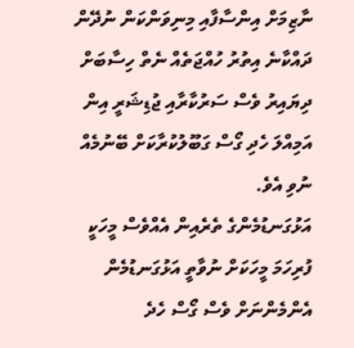ނާޒިމަށް އިންސާފާއި މިނިވަންކަން ނުދޭން ދައްކާނެ އިތުރު ހުއްޖަތެއް ނެތް ހިސާބަށް ދިޔައިރު ވެސް ސަރުކާރާއި ޖުޑިޝަރީ އިން އަމިއްލަ ހެދި ގޯސް ގަބޫލުކުރާކަށް ބޭނުމެއް ނުވި އެވެ.
އަޅުގަނޑުމެންގެ ތެރެއިން އެއްވެސް މީހަކީ ފުރިހަމަ މީހަކަށް ނުވާތީ އަޅުގަނޑުމެން އެންމެންނަށް ވެސް ގޯސް ހެދެ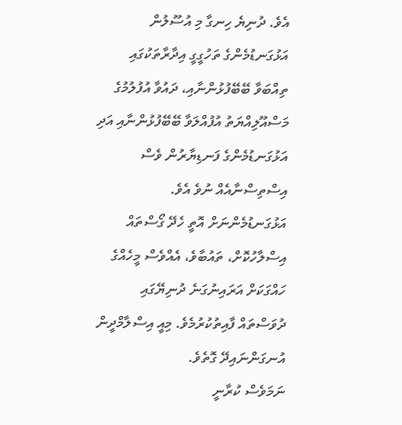އެވެ. ދުނިޔެ ހިނގާ މި އުސޫލުން އަޅުގަނޑުމެންގެ ތަހުގީގީ އިދާރާތަކުގައި ތިއްބަވާ ބޭބޭފުޅުންނާއި، ދައުވާ އުފުލުމުގެ މަސްއޫލިއްޔަތު އުފުއްލަވާ ބޭބޭފުޅުންނާއި އަދި އަޅުގަނޑުމެންގެ ފަނޑިޔާރުން ވެސް އިސްތިސްނާއެއް ނުވެ އެވެ. އަޅުގަނޑުމެންނަށް އޮތީ ހެދޭ ގޯސްތައް އިސްލާހުކޮށް، ތައުބާވެ، އެއްވެސް މީހެއްގެ ހައްގަކަށް އަރައިނުގަނެ ދުނިޔޭގައި ދުވަސްތައް ފާއިތުކުރުމެވެ. މިއީ އިސްލާމްދީން އުނގަންނައިދޭ ގޮތެވެ.
ނަމަވެސް ކުރާނީ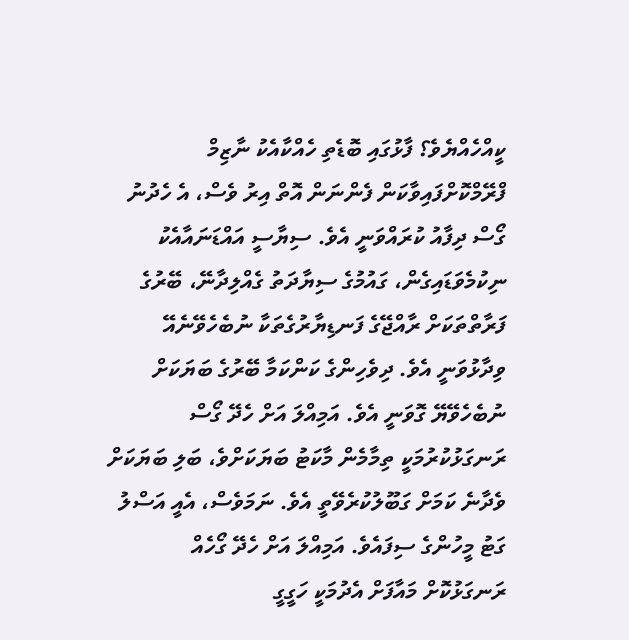ކީއްހެއްޔެވެ؟ ފާޅުގައި ބޮޑެތި ހެއްކާއެކު ނާޒިމް ފްރޭމްކޮށްފައިވާކަން ފެންނަން އޮތް އިރު ވެސް، އެ ހެދުނު ގޯސް ދިފާއު ކުރައްވަނީ އެވެ. ސިޔާސީ އައްޑަނައާއެކު ނިކުމެވަޑައިގެން، ގައުމުގެ ސިޔާދަތު ގެއްލިދާނޭ، ބޭރުގެ ފަރާތްތަކަށް ރާއްޖޭގެ ފަނޑިޔާރުގެތަކާ ނުބެހެވޭނެއޭ ވިދާޅުވަނީ އެވެ. ދިވެހިންގެ ކަންކަމާ ބޭރުގެ ބަޔަކަށް ނުބެހެވޭޔޭ ގޮވަނީ އެވެ. އަމިއްލަ އަށް ހެދޭ ގޯސް ރަނގަޅުކުރުމަކީ ތިމާމެން މާކަޓު ބަޔަކަށްވެ، ބަލި ބަޔަކަށް ވެދާނެ ކަމަށް ގަބޫލުކުރެވޭތީ އެވެ. ނަމަވެސް، އެއީ އަސްލު ގަޓު މީހުންގެ ސިފައެވެ. އަމިއްލަ އަށް ހެދޭ ގޯހެއް ރަނގަޅުކޮށް މައާފަށް އެދުމަކީ ހަގީގީ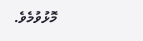މޮޅުވުމެވެ.